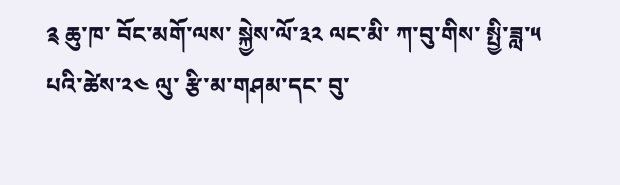༉ ཆུ་ཁ་ བོང་མགོ་ལས་ སྐྱེས་ལོ་༣༢ ལང་མི་ ཀ་བུ་གིས་ སྤྱི་ཟླ་༥ པའི་ཚེས་༢༤ ལུ་ རྩི་མ་གཤམ་དང་ བུ་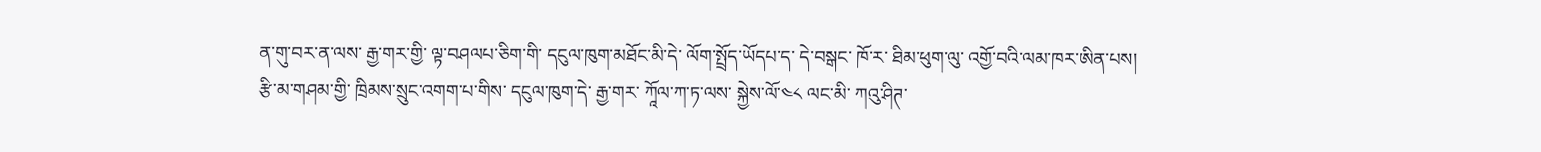ན་གུ་བར་ན་ལས་ རྒྱ་གར་གྱི་ ལྟ་བཤལཔ་ཅིག་གི་ དངུལ་ཁུག་མཐོང་མི་དེ་ ལོག་སྤྲོད་ཡོདཔ་ད་ དེ་བསྒང་ ཁོ་ར་ ཐིམ་ཕུག་ལུ་ འགྱོ་བའི་ལམ་ཁར་ཨིན་པས།
རྩི་མ་གཤམ་གྱི་ ཁྲིམས་སྲུང་འགག་པ་གིས་ དངུལ་ཁུག་དེ་ རྒྱ་གར་ ཀཱོལ་ཀ་ཏ་ལས་ སྐྱེས་ལོ་༤༨ ལང་མི་ ཀའུ་ཤིཊ་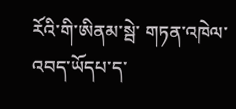རོའི་གི་ཨིནམ་སྦེ་ གཏན་འཁེལ་འབད་ཡོདཔ་ད་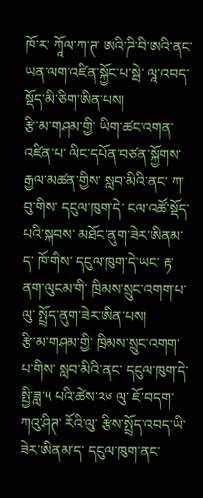ཁོ་ར་ ཀཱོལ་ཀ་ཊ་ ཨའི་ཌི་བི་ཨའི་ནང་ ཡན་ལག་འཛིན་སྐྱོང་པ་སྦེ་ ལཱ་འབད་སྡོད་མི་ཅིག་ཨིན་པས།
རྩི་མ་གཤམ་གྱི་ ཡིག་ཚང་འགན་འཛིན་པ་ ལིང་དཔོན་བཙན་སྐྱོགས་རྒྱལ་མཚན་གྱིས་ སླབ་མིའི་ནང་ ཀ་བུ་གིས་ དངུལ་ཁུག་དེ་ ངལ་འཚོ་སྡོད་པའི་སྐབས་ མཐོང་ནུག་ཟེར་ཨིནམ་ད་ ཁོ་གིས་ དངུལ་ཁུག་དེ་ཡང་ རྟ་ནག་ལུངམ་གི་ ཁྲིམས་སྲུང་འགག་པ་ལུ་ སྤྲོད་ནུག་ཟེར་ཨིན་པས།
རྩི་མ་གཤམ་གྱི་ ཁྲིམས་སྲུང་འགག་པ་གིས་ སླབ་མིའི་ནང་ དངུལ་ཁུག་དེ་ སྤྱི་ཟླ་༥ པའི་ཚེས་༢༦ ལུ་ ཇོ་བདག་ཀའུ་ཤིཊ་ རོའི་ལུ་ རྩིས་སྤྲོད་འབད་ཡི་ཟེར་ཨིནམ་ད་ དངུལ་ཁུག་ནང་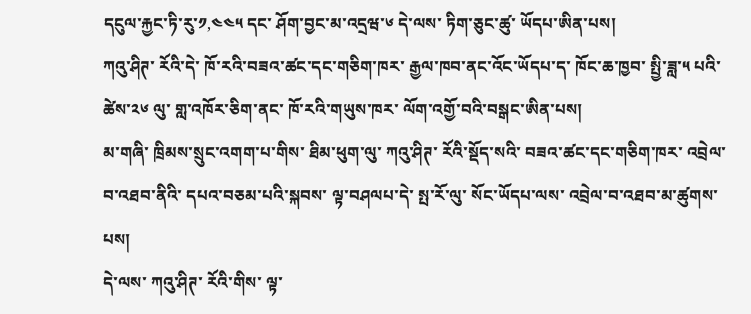དངུལ་རྐྱང་ཏི་རུ་༡,༤༤༥ དང་ ཤོག་བྱང་མ་འདྲཝ་༦ དེ་ལས་ ཏིག་ཅུང་ཚུ་ ཡོདཔ་ཨིན་པས།
ཀའུ་ཤིཊ་ རོའི་དེ་ ཁོ་རའི་བཟའ་ཚང་དང་གཅིག་ཁར་ རྒྱལ་ཁབ་ནང་འོང་ཡོདཔ་ད་ ཁོང་ཆ་ཁྱབ་ སྤྱི་ཟླ་༥ པའི་ཚེས་༢༦ ལུ་ གླ་འཁོར་ཅིག་ནང་ ཁོ་རའི་གཡུས་ཁར་ ལོག་འགྱོ་བའི་བསྒང་ཨིན་པས།
མ་གཞི་ ཁྲིམས་སྲུང་འགག་པ་གིས་ ཐིམ་ཕུག་ལུ་ ཀའུ་ཤིཊ་ རོའི་སྡོད་སའི་ བཟའ་ཚང་དང་གཅིག་ཁར་ འབྲེལ་བ་འཐབ་ནིའི་ དཔའ་བཅམ་པའི་སྐབས་ ལྟ་བཤལཔ་དེ་ སྤ་རོ་ལུ་ སོང་ཡོདཔ་ལས་ འབྲེལ་བ་འཐབ་མ་ཚུགས་པས།
དེ་ལས་ ཀའུ་ཤིཊ་ རོའི་གིས་ ལྟ་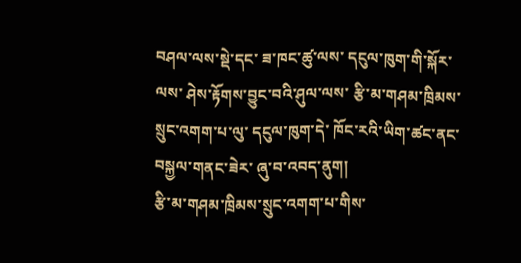བཤལ་ལས་སྡེ་དང་ ཟ་ཁང་ཚུ་ལས་ དངུལ་ཁུག་གི་སྐོར་ལས་ ཤེས་རྟོགས་བྱུང་བའི་ཤུལ་ལས་ རྩི་མ་གཤམ་ཁྲིམས་སྲུང་འགག་པ་ལུ་ དངུལ་ཁུག་དེ་ ཁོང་རའི་ཡིག་ཚང་ནང་ བསྐྱལ་གནང་ཟེར་ ཞུ་བ་འབད་ནུག།
རྩི་མ་གཤམ་ཁྲིམས་སྲུང་འགག་པ་གིས་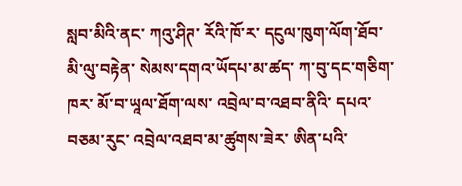སླབ་མིའི་ནང་ ཀའུ་ཤིཊ་ རོའི་ཁོ་ར་ དངུལ་ཁུག་ལོག་ཐོབ་མི་ལུ་བརྟེན་ སེམས་དགའ་ཡོདཔ་མ་ཚད་ ཀ་བུ་དང་གཅིག་ཁར་ མོ་བ་ཡཱལ་ཐོག་ལས་ འབྲེལ་བ་འཐབ་ནིའི་ དཔའ་བཅམ་རུང་ འབྲེལ་འཐབ་མ་ཚུགས་ཟེར་ ཨིན་པའི་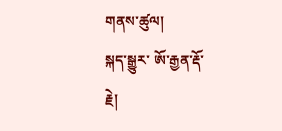གནས་ཚུལ།
སྐད་སྒྱུར་ ཨོ་རྒྱན་རྡོ་རྗེ།